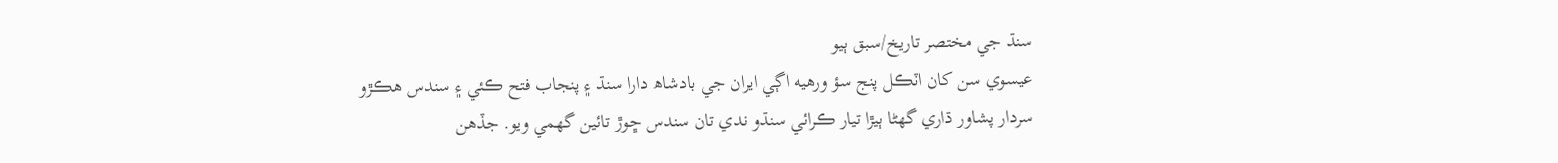سنڌ جي مختصر تاريخ/سبق ٻيو
عيسوي سن کان اٽڪل پنج سؤ ورھيه اڳي ايران جي بادشاھ دارا سنڌ ۽ پنجاب فتح ڪئي ۽ سندس ھڪڙو سردار پشاور ڌاري گهڻا ٻيڙا تيار ڪرائي سنڌو ندي تان سندس ڇوڙ تائين گهمي ويو. جڏھن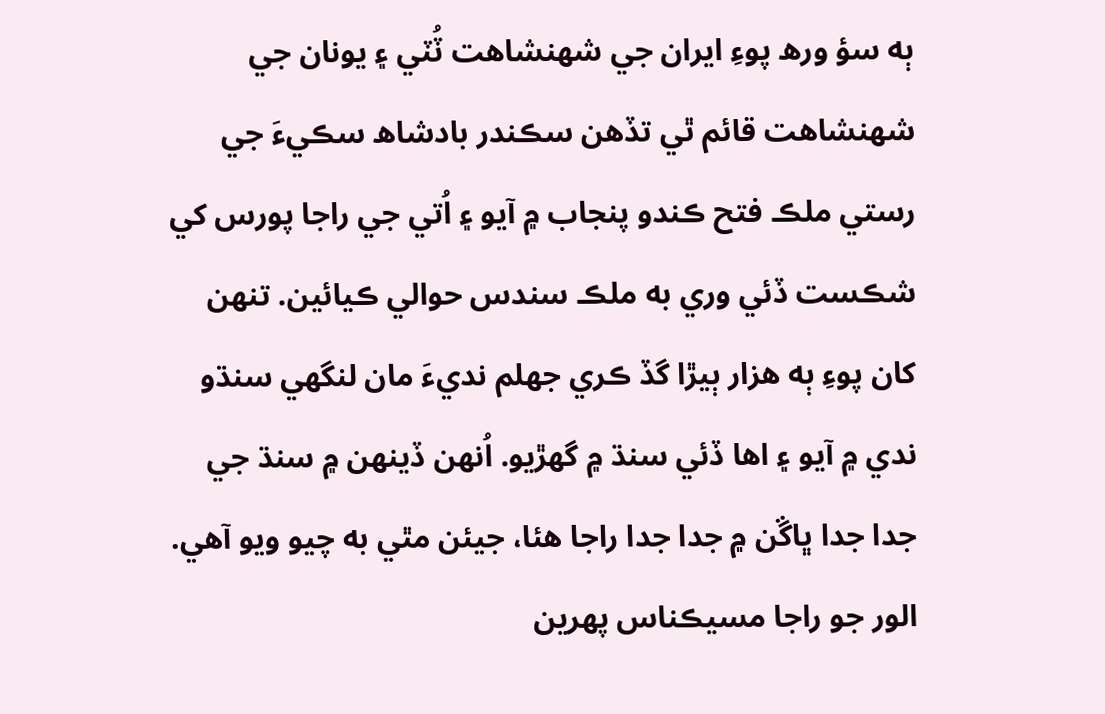ٻه سؤ ورھ پوءِ ايران جي شھنشاھت ٽُٽي ۽ يونان جي شھنشاھت قائم ٿي تڏھن سڪندر بادشاھ سڪيءَ جي رستي ملڪ فتح ڪندو پنجاب ۾ آيو ۽ اُتي جي راجا پورس کي شڪست ڏئي وري به ملڪ سندس حوالي ڪيائين. تنھن کان پوءِ ٻه ھزار ٻيڙا گڏ ڪري جھلم نديءَ مان لنگهي سنڌو ندي ۾ آيو ۽ اھا ڏئي سنڌ ۾ گھڙيو. اُنھن ڏينھن ۾ سنڌ جي جدا جدا ڀاڱن ۾ جدا جدا راجا ھئا، جيئن مٿي به چيو ويو آھي. الور جو راجا مسيڪناس پھرين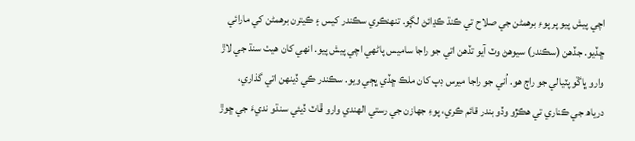اچي پيش پيو پر پوءِ برھمڻن جي صلاح تي ڪنڌ ڪڍائڻ لڳو. تنھنڪري سڪندر کيس ۽ ڪيترن برھمڻن کي مارائي ڇڏيو. جڏھن (سڪندر) سيوھڻ وٽ آيو تڏھن اتي جو راجا ساميس پاڻھي اچي پيش پيو. انھي کان ھيٺ سنڌ جي لاڙ وارو ڀاڱو پٽيالي جو راڄ ھو. اُني جو راجا ميرس ڊپ کان ملڪ ڇڏي ڀڄي ويو. سڪندر ڪي ڏينھن اتي گذاري، درياھ جي ڪناري تي ھڪڙو وڏو بندر قائم ڪري، پوءِ جھازن جي رستي الھندي وارو ڦاٽ ڏيئي سنڌو نديءَ جي ڇوڙ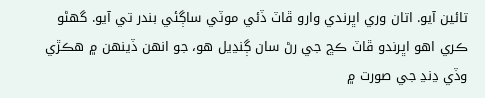تائين آيو. اتان وري اڀرندي وارو ڦاٽ ڏئي موٽي ساڳئي بندر تي آيو. گهڻو ڪري اھو اڀرندو ڦاٽ ڪڇ جي رڻ سان ڳنڍيل ھو، جو انھن ڏينھن ۾ ھڪڙي وڏي ڍنڍ جي صورت ۾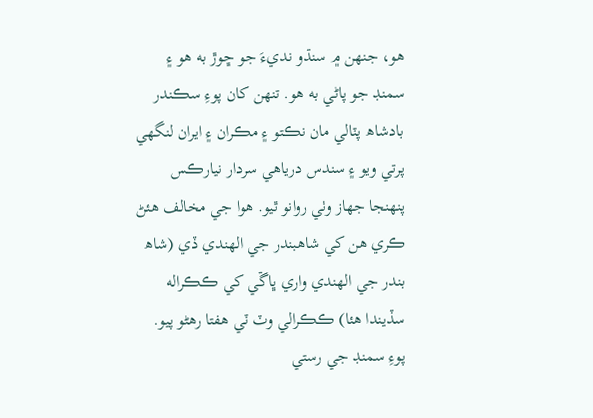ھو، جنھن ۾ سنڌو نديءَ جو ڇوڙ به ھو ۽ سمنڊ جو پاڻي به ھو. تنھن کان پوءِ سڪندر بادشاھ پٽالي مان نڪتو ۽ مڪران ۽ ايران لنگهي پرتي ويو ۽ سندس درياھي سردار نيارڪس پنھنجا جھاز وٺي روانو ٿيو. ھوا جي مخالف ھئڻ ڪري ھن کي شاھبندر جي الھندي ڏي (شاھ بندر جي الهندي واري ڀاڱي کي ڪڪراله سڏيندا هئا) ڪڪرالي وٽ ٽي ھفتا رھڻو پيو. پوءِ سمنڊ جي رستي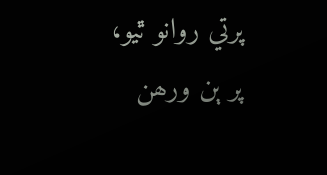پرتي روانو ٿيو، پر ٻن ورھن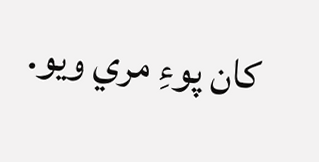کان پوءِ مري ويو.